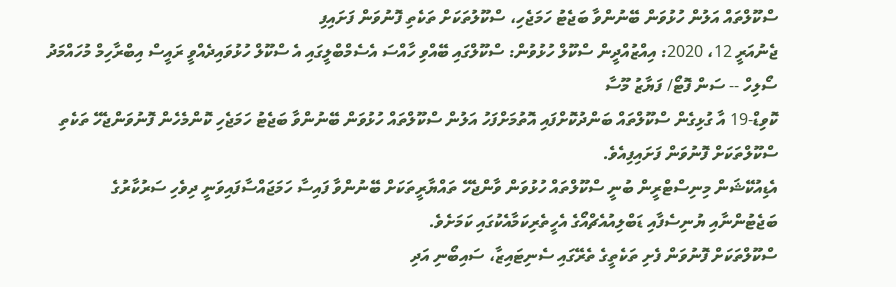ސްކޫލްތައް އަލުން ހުޅުވަން ބޭނުންވާ ބަޖެޓު ހަމަޖެހި، ސްކޫލުތަކަށް ތަކެތި ފޮނުވަން ފަށައިފި
ޖެނުއަރީ 12، 2020: އިއްޒުއްދީން ސްކޫލް ހުޅުވުން: ސްކޫލްގައި ބޭއްވި ހާއްސަ އެސެމްބްލީގައި އެ ސްކޫލް ހުޅުވައިދެއްވީ ރައީސް އިބްރާހިމް މުހައްމަދު ސޯލިހް -- ސަން ފޮޓޯ/ ފަޔާޒު މޫސާ
ކޮވިޑް-19 އާ ގުޅިގެން ސްކޫލްތައް ބަންދުކޮށްފައި އޮތުމަށްފަހު އަލުން ސްކޫލްތައް ހުޅުވަން ބޭނުންވާ ބަޖެޓު ހަމަޖެހި ކޮންމެހެން ފޮނުވަންޖެހޭ ތަކެތި ސްކޫލްތަކަށް ފޮނުވަން ފަށައިފިއެވެ.
އެޑިއުކޭޝަން މިނިސްޓްރީން ބުނީ ސްކޫލްތައް ހުޅުވަން ވާންޖެހޭ ތައްޔާރީތަކަށް ބޭނުންވާ ފައިސާ ހަމަޖައްސާފައިވަނީ ދިވެހި ސަރުކާރުގެ ބަޖެޓުންނާއި ޔުނިސެފާއި ޑަބްލިއުއެޗްއޯގެ އެހީތެރިކަމާއެކުގައި ކަމަށެވެ.
ސްކޫލްތަކަށް ފޮނުވަން ފެށި ތަކެތީގެ ތެރޭގައި ސެނިޓައިޒާ، ސައިބޯނި އަދި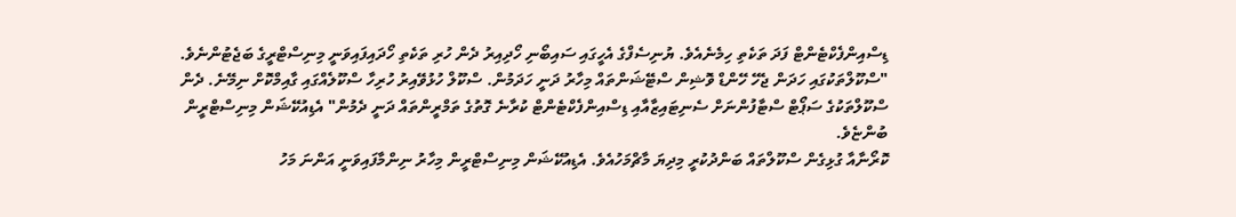ޑިސްއިންފެކްޓެންޓް ފަދަ ތަކެތި ހިމެނެއެވެ. ޔުނިސެފްގެ އެހީގައި ސައިބޯނި ހޯދިއިރު ދެން ހުރި ތަކެތި ހޯދައިފައިވަނީ މިނިސްޓްރީގެ ބަޖެޓުންނެވެ.
"ސްކޫލްތަކުގައި ހަދަން ޖެހޭ ހޭންޑް ވޮޝިން ސްޓޭޝަންތައް މިހާރު ދަނީ ހަދަމުން. ސްކޫލް ހުޅުވޭއިރު ހުރިހާ ސްކޫލެއްގައި ގާއިމްކޮށް ނިމޭނެ. ދެން ސްކޫލްތަކުގެ ސަޕޯޓް ސްޓާފުންނަށް ސެނިޓައިޒާއާއި ޑިސްއިންފެކްޓެންޓް ކުރާނެ ގޮތުގެ ތަމްރީންތައް ދަނީ ދެމުން" އެޑިއުކޭޝަން މިނިސްޓްރީން ބުންޏެވެ.
ކޮރޯނާއާ ގުޅިގެން ސްކޫލްތައް ބަންދުކުރީ މިދިޔަ މާޗްމަހުއެވެ. އެޑިއުކޭޝަން މިނިސްޓްރީން މިހާރު ނިންމާފައިވަނީ އަންނަ މަހު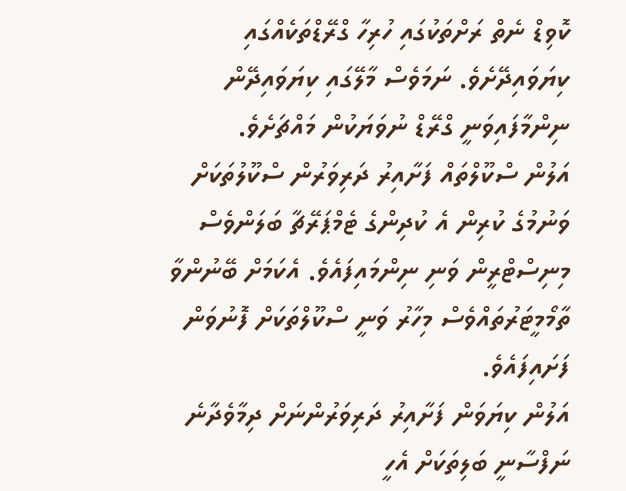ކޮވިޑް ނެތް ރަށްތަކުގައި ހުރިހާ ގްރޭޑްތަކެއްގައި ކިޔަވައިދޭށެވެ. ނަމަވެސް މާލޭގައި ކިޔަވައިދޭން ނިންމާފައިވަނީ ގްރޭޑް ނުވަޔަކުން މައްޗަށެވެ.
އަލުން ސްކޫލްތައް ފަށާއިރު ދަރިވަރުން ސްކޫލުތަކަށް ވަނުމުގެ ކުރިން އެ ކުދިންގެ ޓެމްޕަރޭޗާ ބަލަންވެސް މިނިސްޓްރީން ވަނި ނިންމައިފައެވެ. އެކަމަށް ބޭނުންވާ ތާމޯމީޓަރުތައްވެސް މިހާރު ވަނީ ސްކޫލްތަކަށް ފޮނުވަން ފަށައިފައެވެ.
އަލުން ކިޔަވަން ފަށާއިރު ދަރިވަރުންނަށް ދިމާވެދާނެ ނަފްސާނީ ބަލިތަކަށް އެހީ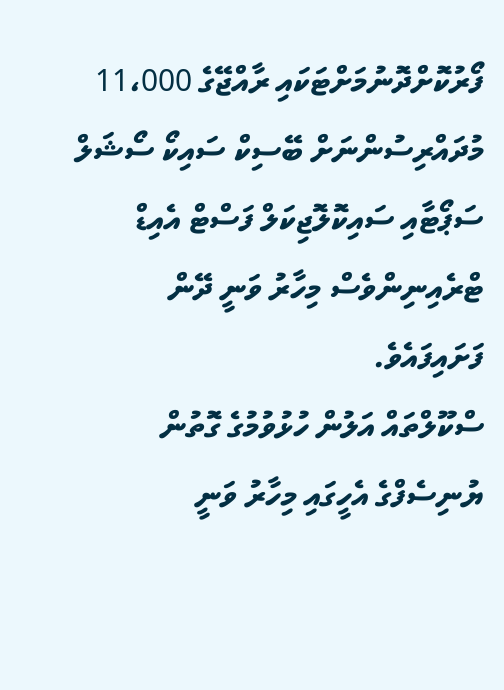ފޯރުކޮށްދޮނުމަށްޓަކައި ރާއްޖޭގެ 11،000 މުދައްރިސުންނަށް ބޭސިކް ސައިކޯ ސޯޝަލް ސަޕޯޓާއި ސައިކޮލޮޖިކަލް ފަސްޓް އެއިޑް ޓްރެއިނިންވެސް މިހާރު ވަނީ ދޭން ފަށައިފައެވެ.
ސްކޫލްތައް އަލުން ހުޅުވުމުގެ ގޮތުން ޔުނިސެފްގެ އެހީގައި މިހާރު ވަނީ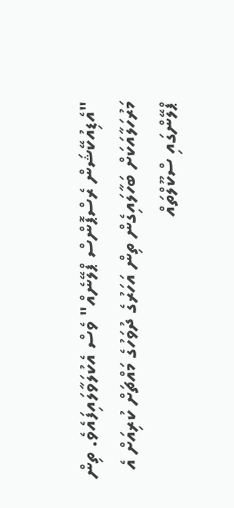"އެޑިއުކޭޝަން ރެސްޕޮންސް ޕްލޭނެއް" ވެސް އެކުލަވާލައިފައެވެ. ތިން މަރުހަލާއަކަށް ބަހާލައިގެން ތިން އަހަރުގެ ދުވަހުގެ މައްޗަށް ކުރިއަށް އެ ޕްލޭންގައި ސްކޫލްތައް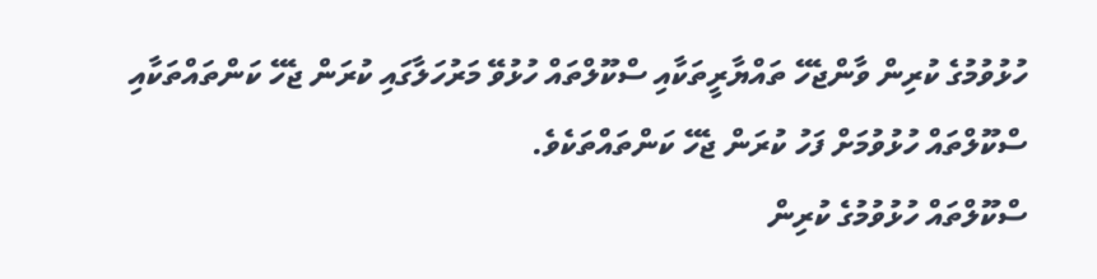ހުޅުވުމުގެ ކުރިން ވާންޖެހޭ ތައްޔާރީތަކާއި ސްކޫލްތައް ހުޅުވޭ މަރުހަލާގައި ކުރަން ޖެހޭ ކަންތައްތަކާއި ސްކޫލްތައް ހުޅުވުމަށް ފަހު ކުރަން ޖެހޭ ކަންތައްތަކެވެ.
ސްކޫލްތައް ހުޅުވުމުގެ ކުރިން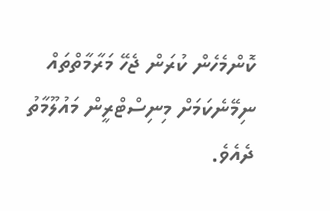ކޮންމެހެން ކުރަން ޖެހޭ މަރާމާތްތައް ނިމޭނެކަމަށް މިނިސްޓްރީން މައުލޫމާތު ދެއެވެ.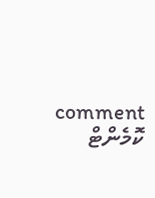comment ކޮމެންޓް